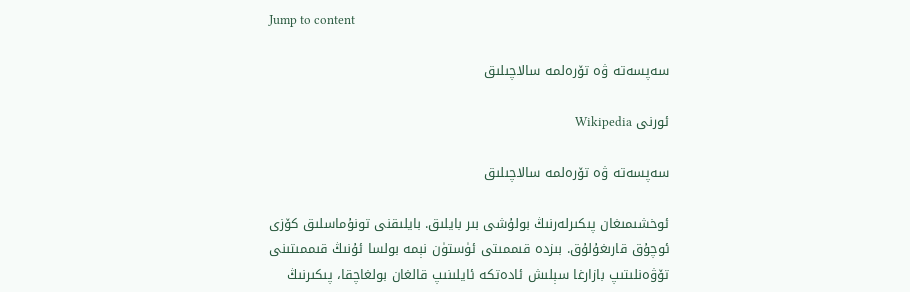Jump to content

سەپسەتە ۋە تۆرەلمە سالاچىلىق

ئورنى Wikipedia

سەپسەتە ۋە تۆرەلمە سالاچىلىق

ئوخشىمىغان پىكىرلەرنىڭ بولۇشى بىر بايلىق. بايلىقنى تونۇماسلىق كۆزى ئوچۇق قارىغۇلۇق. بىزدە قىممىتى ئۈستۈن نېمە بولسا ئۇنىڭ قىممىتىنى تۆۋەنلىتىپ بازارغا سېلىش ئادەتكە ئايلىنىپ قالغان بولغاچقا، پىكىرنىڭ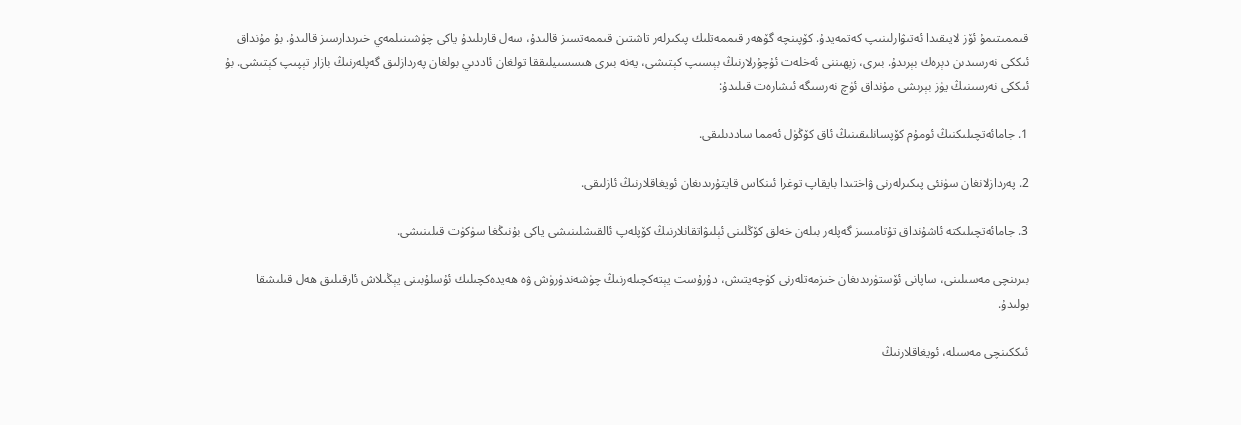قىممىتىمۇ ئۆز لايىقىدا ئەتىۋارلىنىپ كەتمەيدۇ. كۆپىنچە گۆھەر قىممەتلىك پىكىرلەر تاشتىن قىممەتسىز قالىدۇ، سەل قارىلىدۇ ياكى چۈشىنىلمەي خىرىدارسىز قالىدۇ. بۇ مۇنداق ئىككى نەرسىدىن دېرەك بېرىدۇ. بىرى، زېھىننى ئەخلەت ئۇچۇرلارنىڭ بېسىپ كېتىشى، يەنە بىرى ھىسسىيلىققا تولغان ئاددىي بولغان پەردازلىق گەپلەرنىڭ بازار تېپىپ كېتىشى. بۇ ئىككى نەرسىنىڭ يۈز بېرىشى مۇنداق ئۈچ نەرسىگە ئىشارەت قىلىدۇ:

1. جامائەتچىلىكنىڭ ئومۇم كۆپسانلىقىنىڭ ئاق كۆڭۈل ئەمما ساددىلىقى.

2. پەردازلانغان سۈنئى پىكىرلەرنى ۋاختىدا بايقاپ توغرا ئىنكاس قايتۇرىدىغان ئويغاقلارنىڭ ئازلىقى.

3. جامائەتچىلىكتە ئاشۇنداق تۇتامسىز گەپلەر بىلەن خەلق كۆڭلىنى ئېلىۋاتقانلارنىڭ كۆپلەپ ئالقىشلىنىشى ياكى بۇنىڭغا سۈكۈت قىلىنىشى.

بىرىنچى مەسىلىنى، ساپانى ئۆستۈرىدىغان خىزمەتلەرنى كۈچەيتىش، دۇرۇست يېتەكچىلەرنىڭ چۈشەندۈرۈش ۋە ھەيدەكچىلىك ئۇسلۇبىنى يېڭىلاش ئارقىلىق ھەل قىلىشقا بولىدۇ.

ئىككىنچى مەسىلە، ئويغاقلارنىڭ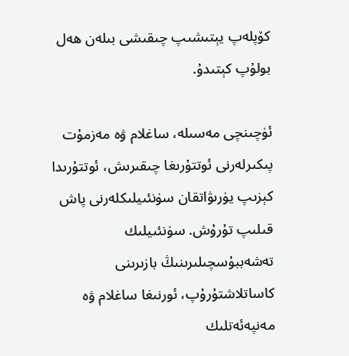كۆپلەپ يېتىشىپ چىقىشى بىلەن ھەل بولۇپ كېتىدۇ.

ئۈچىنچى مەسىلە، ساغلام ۋە مەزمۇت پىكىرلەرنى ئوتتۇرىغا چىقىرىش، ئوتتۇرىدا كېزىپ يۈرىۋاتقان سۈنئىيلىكلەرنى پاش قىلىپ تۇرۇش. سۈنئىيلىك تەشەببۇسچىلىرىنىڭ بازىرىنى كاساتلاشتۇرۇپ، ئورنىغا ساغلام ۋە مەنپەئەتلىك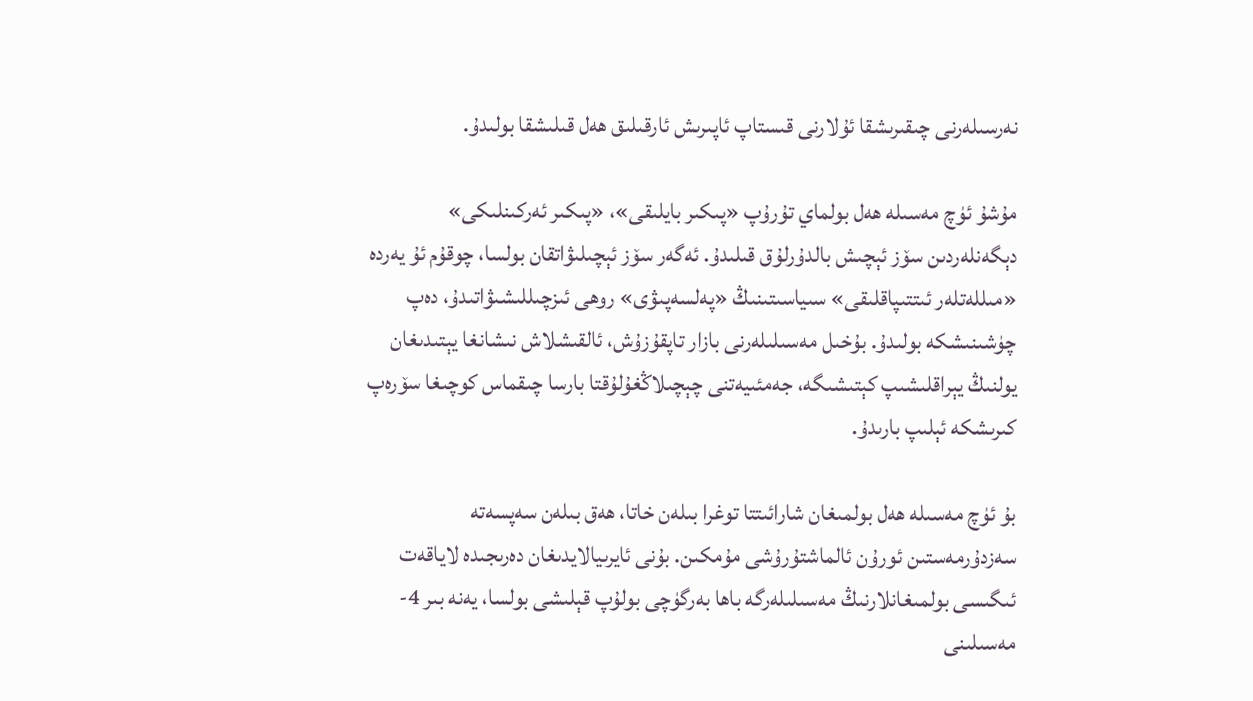نەرسىلەرنى چىقىرىشقا ئۇلارنى قىستاپ ئاپىرىش ئارقىلىق ھەل قىلىشقا بولىدۇ.

مۇشۇ ئۈچ مەسىلە ھەل بولماي تۇرۇپ «پىكىر بايلىقى»، «پىكىر ئەركىنلىكى» دېگەنلەردىن سۆز ئېچىش بالدۇرلۇق قىلىدۇ. ئەگەر سۆز ئېچىلىۋاتقان بولسا، چوقۇم ئۇ يەردە «مىللەتلەر ئىتتىپاقلىقى» سىياسىتىنىڭ «پەلسەپىۋى» روھى ئىزچىللىشىۋاتىدۇ، دەپ چۈشىنىشكە بولىدۇ. بۇخىل مەسىلىلەرنى بازار تاپقۇزۇش، ئالقىشلاش نىشانغا يېتىدىغان يولنىڭ يېراقلىشىپ كېتىشىگە، جەمئىيەتنى چېچىلاڭغۇلۇقتا بارسا چىقماس كوچىغا سۆرەپ كىرىشكە ئېلىپ بارىدۇ.

بۇ ئۈچ مەسىلە ھەل بولمىغان شارائىتتا توغرا بىلەن خاتا، ھەق بىلەن سەپسەتە سەزدۇرمەستىن ئورۇن ئالماشتۇرۇشى مۇمكىن. بۇنى ئايرىيالايدىغان دەرىجىدە لاياقەت ئىگىسى بولمىغانلارنىڭ مەسىلىلەرگە باھا بەرگۈچى بولۇپ قېلىشى بولسا، يەنە بىر 4-مەسىلىنى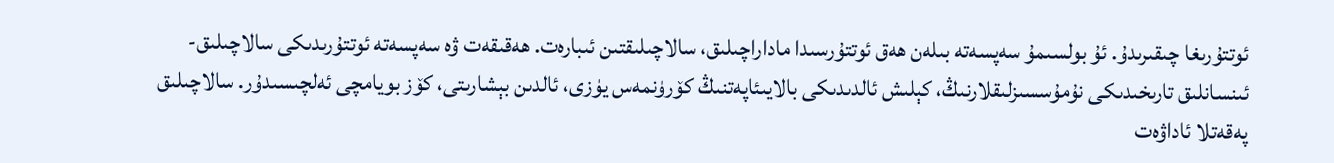ئوتتۇرىغا چىقىرىدۇ. ئۇ بولسىمۇ سەپسەتە بىلەن ھەق ئوتتۇرسىدا ماداراچىلىق، سالاچىلىقتىن ئىبارەت. ھەقىقەت ۋە سەپسەتە ئوتتۇرىدىكى سالاچىلىق-ئىنسانلىق تارىخىدىكى نۇمۇسسىزلىقلارنىڭ، كېلىش ئالدىدىكى بالايىئاپەتنىڭ كۆرۈنمەس يۈزى، ئالدىن بېشارىتى، كۆز بويامچى ئەلچىسىدۇر. سالاچىلىق پەقەتلا ئاداۋەت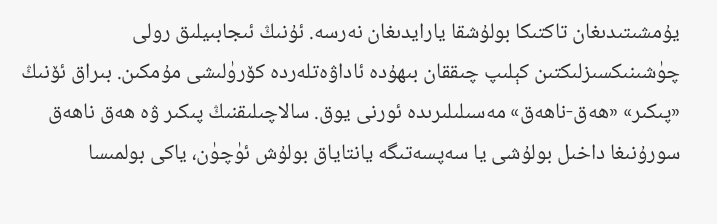يۇمشىتىدىغان تاكتىكا بولۇشقا يارايدىغان نەرسە. ئۇنىڭ ئىجابىيلىق رولى چۈشىنىكسىزلىكتىن كېلىپ چىققان بىھۇدە ئاداۋەتلەردە كۆرۈلىشى مۇمكىن. بىراق ئۆنىڭ «پىكىر» «ھەق-ناھەق» مەسىلىلىرىدە ئورنى يوق. سالاچىلىقنىڭ پىكىر ۋە ھەق ناھەق سورۇنىغا داخىل بولۇشى يا سەپسەتىگە يانتاياق بولۇش ئۈچۈن، ياكى بولمىسا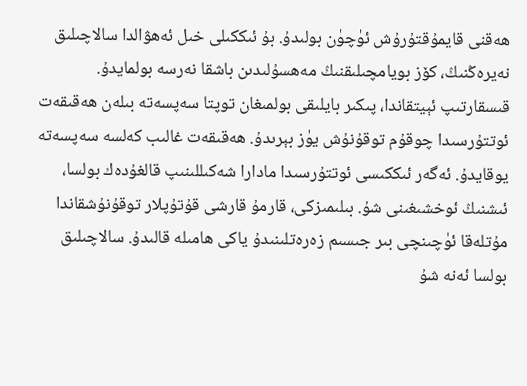ھەقنى قايمۇقتۇرۇش ئۈچۈن بولىدۇ. بۇ ئىككىلى خىل ئەھۋالدا سالاچىلىق نەيرەڭنىڭ، كۆز بويامچىلىقنىڭ مەھسۇلىدىن باشقا نەرسە بولمايدۇ. قىسقارتىپ ئېيتقاندا، پىكىر بايلىقى بولمىغان توپتا سەپسەتە بىلەن ھەقىقەت ئوتتۇرسىدا چوقۇم توقۇنۇش يۈز بېرىدۇ. ھەقىقەت غالىب كەلسە سەپسەتە يوقايدۇ. ئەگەر ئىككىسى ئوتتۇرسىدا مادارا شەكىللىنىپ قالغۇدەك بولسا، ئىشنىڭ ئوخشىغىنى شۇ. بىلىمىزكى، قارمۇ قارشى قۇتۇپلار توقۇنۇشقاندا مۇتلەقا ئۈچىنچى بىر جىسىم زەرەتلىنىدۇ ياكى ھامىلە قالىدۇ. سالاچىلىق بولسا ئەنە شۇ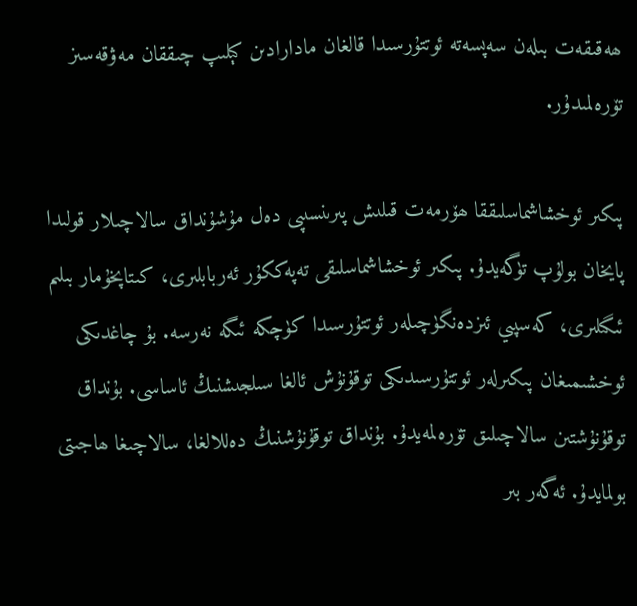ھەقىقەت بىلەن سەپسەتە ئوتتۇرسىدا قالغان مادارادىن كېلىپ چىققان مەۋقەسىز تۆرەلمىدۇر.

پىكىر ئوخشاشماسلىققا ھۆرمەت قىلىش پىرىنسىپى دەل مۇشۇنداق سالاچىلار قولىدا پايخان بولۇپ تۈگەيدۇ. پىكىر ئوخشاشماسلىقى تەپەككۇر ئەربابلىرى، كىتاپخۇمار بىلىم ئىگىلىرى، كەسپىي ئىزدەنگۈچىلەر ئوتتۇرسىدا كۈچكە ئىگە نەرسە. بۇ چاغدىكى ئوخشىمىغان پىكىرلەر ئوتتۇرسىدىكى توقۇنۇش ئالغا سىلجىشنىڭ ئاساسى. بۇنداق توقۇنۇشتىن سالاچىلىق تۆرەلمەيدۇ. بۇنداق توقۇنۇشنىڭ دەللالغا، سالاچىغا ھاجىتى بولمايدۇ. ئەگەر بىر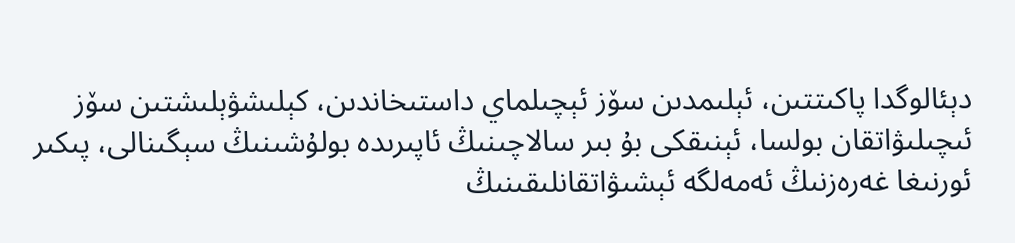دېئالوگدا پاكىتتىن، ئېلىمدىن سۆز ئېچىلماي داستىخاندىن، كېلىشۋېلىشتىن سۆز ئىچىلىۋاتقان بولسا، ئېنىقكى بۇ بىر سالاچىنىڭ ئاپىرىدە بولۇشىنىڭ سېگىنالى، پىكىر ئورنىغا غەرەزنىڭ ئەمەلگە ئېشىۋاتقانلىقىنىڭ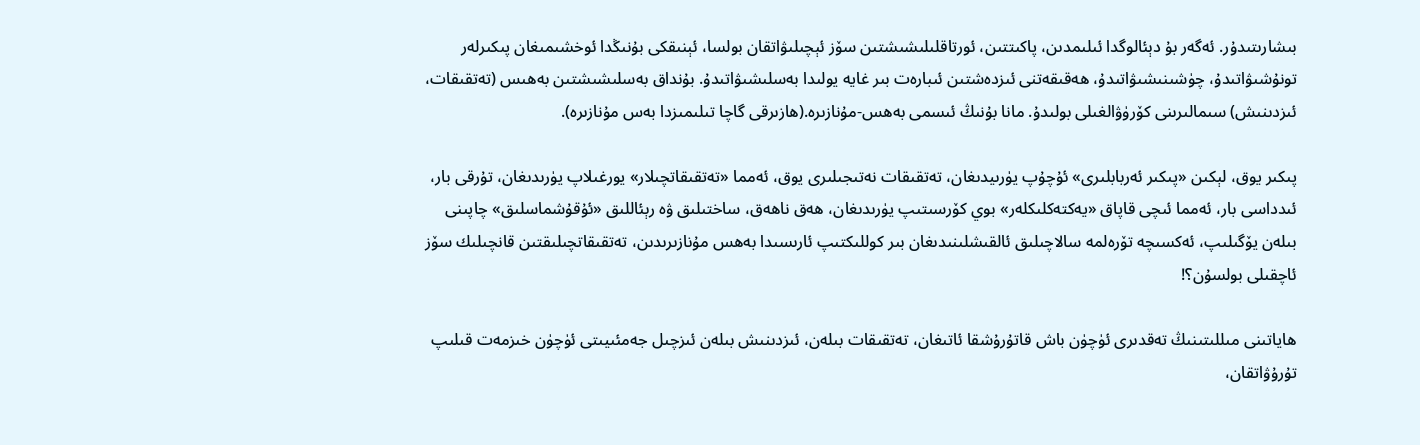بىشارىتىدۇر. ئەگەر بۇ دېئالوگدا ئىلىمدىن، پاكىتتىن، ئورتاقلىلىشىشتىن سۆز ئېچىلىۋاتقان بولسا، ئېنىقكى بۇنىڭدا ئوخشىمىغان پىكىرلەر تونۇشىۋاتىدۇ، چۈشىنىشىۋاتىدۇ، ھەقىقەتنى ئىزدەشتىن ئىبارەت بىر غايە يولىدا بەسلىشىۋاتىدۇ. بۇنداق بەسلىشىشتىن بەھىس (تەتقىقات، ئىزدىنىش) سىمالىرىنى كۆرۈۋالغىلى بولىدۇ. مانا بۇنىڭ ئىسمى بەھس-مۇنازىرە.(ھازىرقى گاچا تىلىمىزدا بەس مۇنازىرە).

پىكىر يوق، لېكىن «پىكىر ئەربابلىرى» ئۇچۇپ يۈرىيدىغان، تەتقىقات نەتىجىلىرى يوق، ئەمما «تەتقىقاتچىلار» يورغىلاپ يۈرىدىغان، تۇرقى بار، ئىدداسى بار، ئەمما ئىچى قاپاق «يەكتەكلىكلەر» بوي كۆرسىتىپ يۈرىدىغان، ھەق ناھەق، ساختىلىق ۋە رېئاللىق «ئۇقۇشماسلىق» چاپىنى بىلەن يۆگىلىپ، ئەكسىچە تۆرەلمە سالاچىلىق ئالقىشلىنىدىغان بىر كوللىكتىپ ئارىسىدا بەھس مۇنازىرىدىن، تەتقىقاتچىلىقتىن قانچىلىك سۆز ئاچقىلى بولسۇن؟!

ھاياتىنى مىللىتىنىڭ تەقدىرى ئۈچۈن باش قاتۇرۇشقا ئاتىغان، تەتقىقات بىلەن، ئىزدىنىش بىلەن ئىزچىل جەمئىيىتى ئۈچۈن خىزمەت قىلىپ تۇرۇۋاتقان،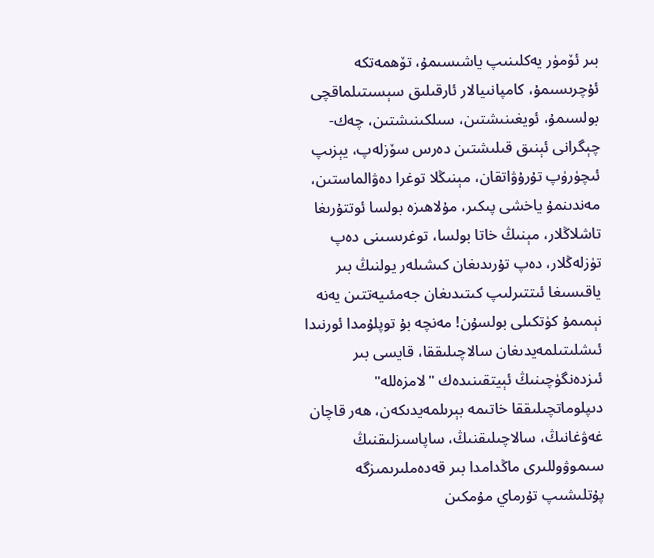بىر ئۆمۈر يەكلىنىپ ياشىسىمۇ، تۆھمەتكە ئۇچرىسىمۇ، كامپانىيالار ئارقىلىق سېسىتىلماقچى بولسىمۇ، ئويغىنىشتىن، سىلكىنىشتىن، چەك-چېگرانى ئېنىق قىلىشتىن دەرس سۆزلەپ، يېزىپ ئىچۈرۈپ تۇرۇۋاتقان، مېنىڭلا توغرا دەۋالماستىن، مەندىنمۇ ياخشى پىكىر، مۇلاھىزە بولسا ئوتتۇرىغا تاشلاڭلار، مېنىڭ خاتا بولسا، توغرىسىنى دەپ تۈزلەڭلار، دەپ تۇرىدىغان كىشىلەر يولنىڭ بىر ياقىسىغا ئىتتىرلىپ كىتىدىغان جەمئىيەتتىن يەنە نېمىمۇ كۈتكىلى بولسۇن! مەنچە بۇ توپلۇمدا ئورنىدا ئىشلىتىلمەيدىغان سالاچىلىققا، قايسى بىر ئىزدەنگۈچىنىڭ ئېيتقىنىدەك "لامزەللە" دىپلوماتچىلىققا خاتىمە بېرىلمەيدىكەن، ھەر قاچان غەۋغانىڭ، سالاچىلىقنىڭ، ساپاسىزلىقنىڭ سىموۋوللىرى ماڭدامدا بىر قەدەملىرىمىزگە پۇتلىشىپ تۇرماي مۇمكىن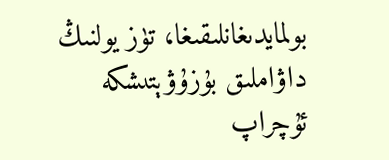بولمايدىغانلىقىغا، تۈز يولنىڭ داۋاملىق بۇزۇۋېتىشكە ئۇچراپ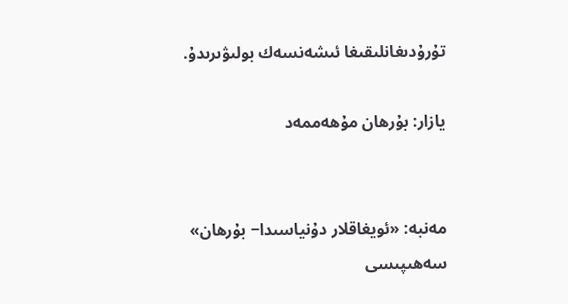تۇرۇدىغانلىقىغا ئىشەنسەك بولىۋىرىدۇ.

يازار: بۇرھان مۇھەممەد


مەنبە: «ئويغاقلار دۇنياسىدا− بۇرھان» سەھىپىسى